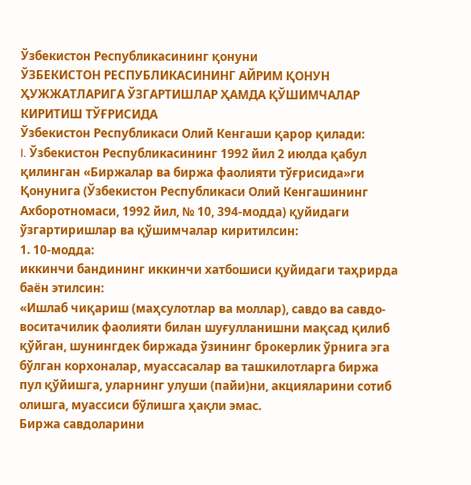Ўзбекистон Республикасининг қонуни
ЎЗБЕКИСТОН РЕСПУБЛИКАСИНИНГ АЙРИМ ҚОНУН ҲУЖЖАТЛАРИГА ЎЗГАРТИШЛАР ҲАМДА ҚЎШИМЧАЛАР КИРИТИШ ТЎҒРИСИДА
Ўзбекистон Республикаси Олий Кенгаши қарор қилади:
I. Ўзбекистон Республикасининг 1992 йил 2 июлда қабул қилинган «Биржалар ва биржа фаолияти тўғрисида»ги Қонунига (Ўзбекистон Республикаси Олий Кенгашининг Ахборотномаси, 1992 йил, № 10, 394-модда) қуйидаги ўзгартиришлар ва қўшимчалар киритилсин:
1. 10-модда:
иккинчи бандининг иккинчи хатбошиси қуйидаги таҳрирда баён этилсин:
«Ишлаб чиқариш (маҳсулотлар ва моллар), савдо ва савдо-воситачилик фаолияти билан шуғулланишни мақсад қилиб қўйган, шунингдек биржада ўзининг брокерлик ўрнига эга бўлган корхоналар, муассасалар ва ташкилотларга биржа пул қўйишга, уларнинг улуши (пайи)ни, акцияларини сотиб олишга, муассиси бўлишга ҳақли эмас.
Биржа савдоларини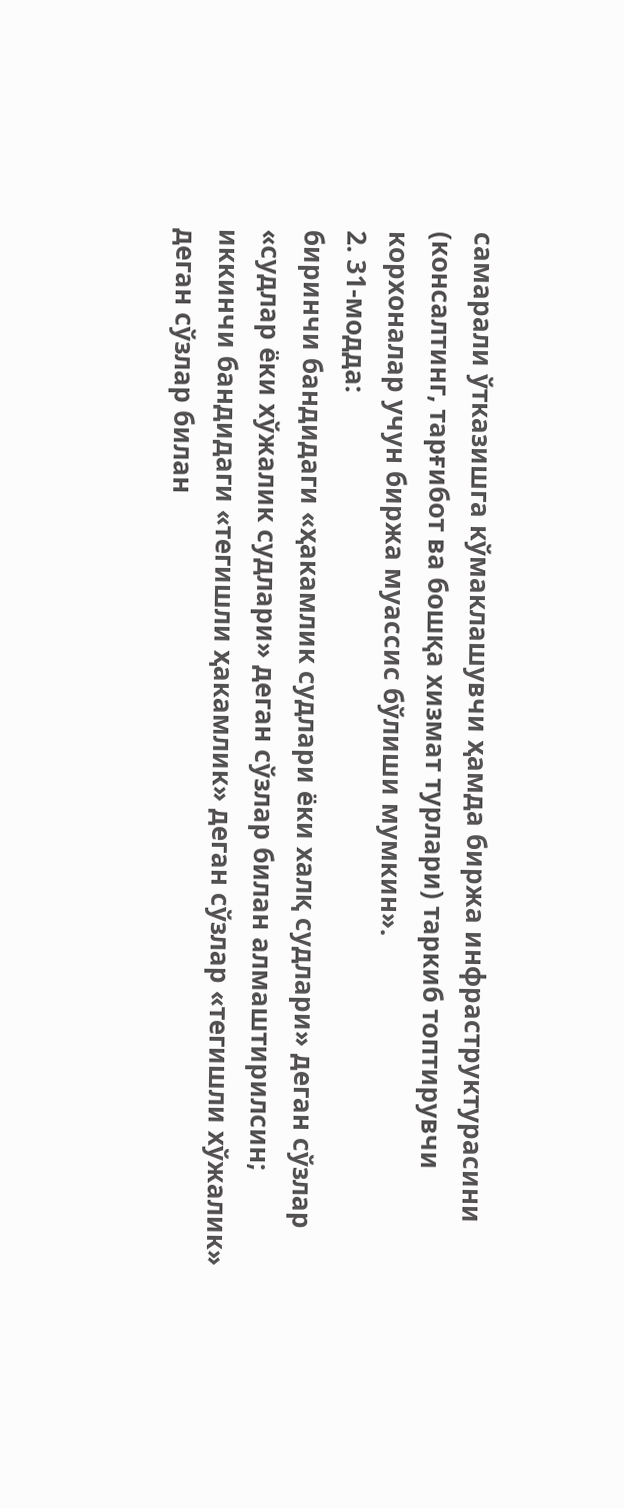самарали ўтказишга кўмаклашувчи ҳамда биржа инфраструктурасини (консалтинг, тарғибот ва бошқа хизмат турлари) таркиб топтирувчи корхоналар учун биржа муассис бўлиши мумкин».
2. 31-модда:
биринчи бандидаги «ҳакамлик судлари ёки халқ судлари» деган сўзлар «судлар ёки хўжалик судлари» деган сўзлар билан алмаштирилсин;
иккинчи бандидаги «тегишли ҳакамлик» деган сўзлар «тегишли хўжалик» деган сўзлар билан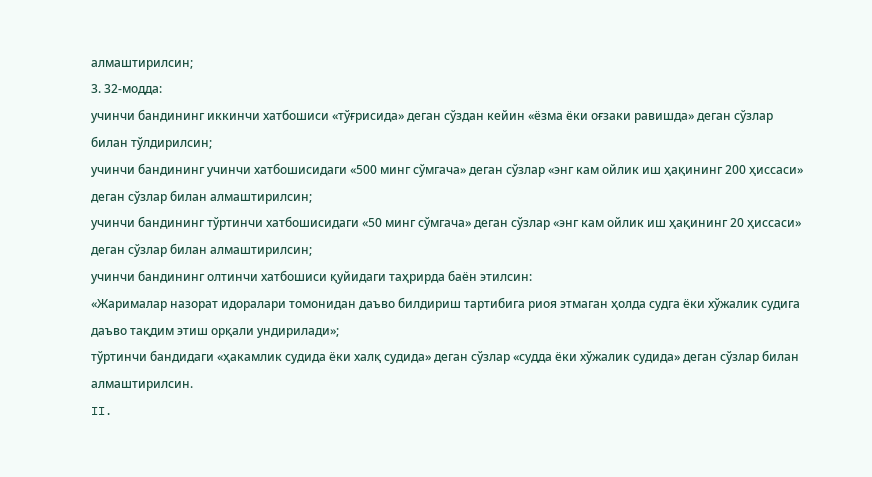алмаштирилсин;
3. 32-модда:
учинчи бандининг иккинчи хатбошиси «тўғрисида» деган сўздан кейин «ёзма ёки оғзаки равишда» деган сўзлар билан тўлдирилсин;
учинчи бандининг учинчи хатбошисидаги «500 минг сўмгача» деган сўзлар «энг кам ойлик иш ҳақининг 200 ҳиссаси» деган сўзлар билан алмаштирилсин;
учинчи бандининг тўртинчи хатбошисидаги «50 минг сўмгача» деган сўзлар «энг кам ойлик иш ҳақининг 20 ҳиссаси» деган сўзлар билан алмаштирилсин;
учинчи бандининг олтинчи хатбошиси қуйидаги таҳрирда баён этилсин:
«Жарималар назорат идоралари томонидан даъво билдириш тартибига риоя этмаган ҳолда судга ёки хўжалик судига даъво тақдим этиш орқали ундирилади»;
тўртинчи бандидаги «ҳакамлик судида ёки халқ судида» деган сўзлар «судда ёки хўжалик судида» деган сўзлар билан алмаштирилсин.
II.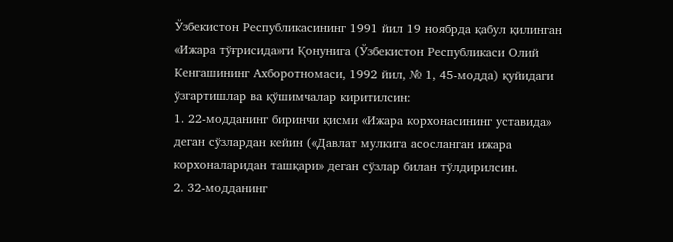Ўзбекистон Республикасининг 1991 йил 19 ноябрда қабул қилинган «Ижара тўғрисида»ги Қонунига (Ўзбекистон Республикаси Олий Кенгашининг Ахборотномаси, 1992 йил, № 1, 45-модда) қуйидаги ўзгартишлар ва қўшимчалар киритилсин:
1. 22-модданинг биринчи қисми «Ижара корхонасининг уставида» деган сўзлардан кейин («Давлат мулкига асосланган ижара корхоналаридан ташқари» деган сўзлар билан тўлдирилсин.
2. 32-модданинг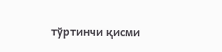тўртинчи қисми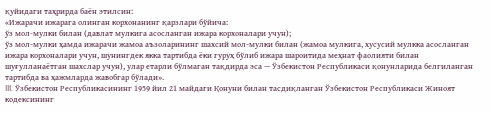қуйидаги таҳрирда баён этилсин:
«Ижарачи ижарага олинган корхонанинг қарзлари бўйича:
ўз мол-мулки билан (давлат мулкига асосланган ижара корхоналари учун);
ўз мол-мулки ҳамда ижарачи жамоа аъзоларининг шахсий мол-мулки билан (жамоа мулкига, хусусий мулкка асосланган ижара корхоналари учун, шунингдек якка тартибда ёки гуруҳ бўлиб ижара шароитида меҳнат фаолияти билан шуғулланаётган шахслар учун), улар етарли бўлмаган тақдирда эса — Ўзбекистон Республикаси қонунларида белгиланган тартибда ва ҳажмларда жавобгар бўлади».
III. Ўзбекистон Республикасининг 1959 йил 21 майдаги Қонуни билан тасдиқланган Ўзбекистон Республикаси Жиноят кодексининг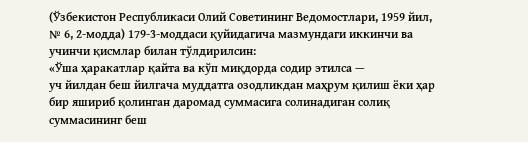(Ўзбекистон Республикаси Олий Советининг Ведомостлари, 1959 йил, № 6, 2-модда) 179-3-моддаси қуйидагича мазмундаги иккинчи ва учинчи қисмлар билан тўлдирилсин:
«Ўша ҳаракатлар қайта ва кўп миқдорда содир этилса —
уч йилдан беш йилгача муддатга озодликдан маҳрум қилиш ёки ҳар бир яшириб қолинган даромад суммасига солинадиган солиқ суммасининг беш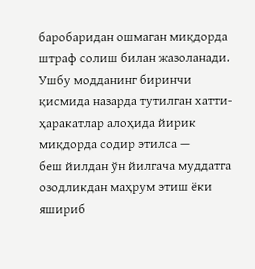баробаридан ошмаган миқдорда штраф солиш билан жазоланади.
Ушбу модданинг биринчи қисмида назарда тутилган хатти-ҳаракатлар алоҳида йирик миқдорда содир этилса —
беш йилдан ўн йилгача муддатга озодликдан маҳрум этиш ёки яшириб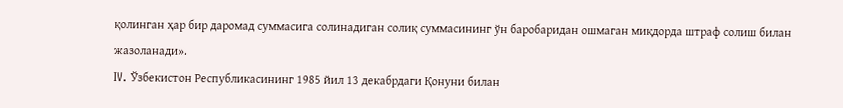қолинган ҳар бир даромад суммасига солинадиган солиқ суммасининг ўн баробаридан ошмаган миқдорда штраф солиш билан жазоланади».
IV. Ўзбекистон Республикасининг 1985 йил 13 декабрдаги Қонуни билан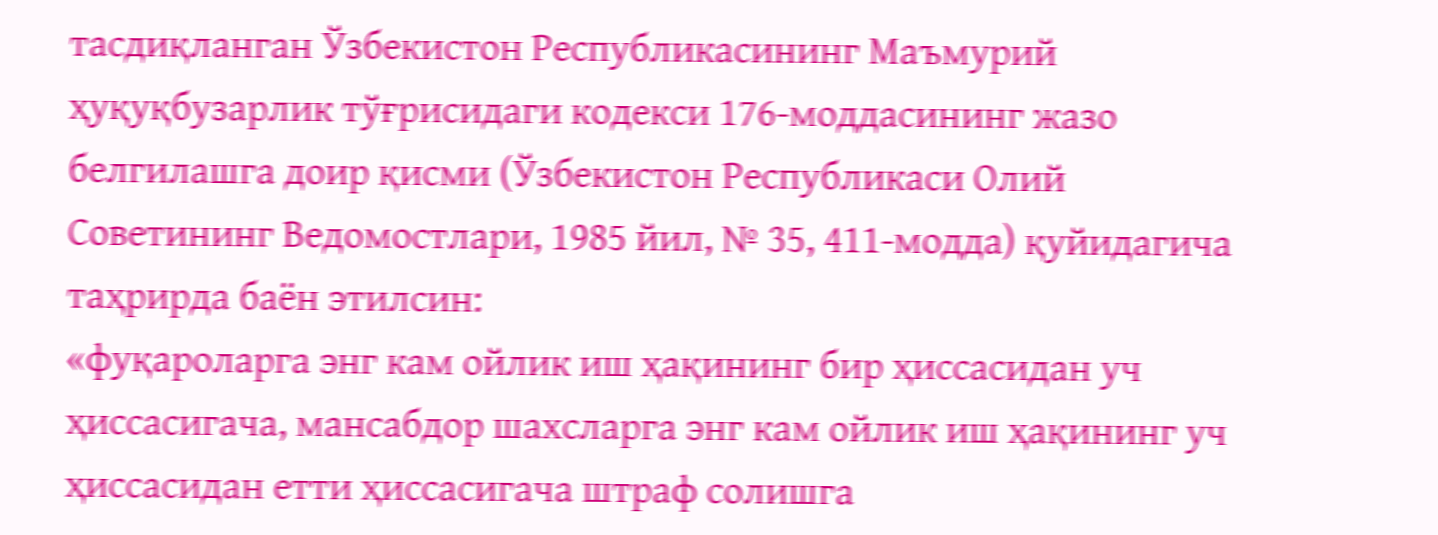тасдиқланган Ўзбекистон Республикасининг Маъмурий ҳуқуқбузарлик тўғрисидаги кодекси 176-моддасининг жазо белгилашга доир қисми (Ўзбекистон Республикаси Олий Советининг Ведомостлари, 1985 йил, № 35, 411-модда) қуйидагича таҳрирда баён этилсин:
«фуқароларга энг кам ойлик иш ҳақининг бир ҳиссасидан уч ҳиссасигача, мансабдор шахсларга энг кам ойлик иш ҳақининг уч ҳиссасидан етти ҳиссасигача штраф солишга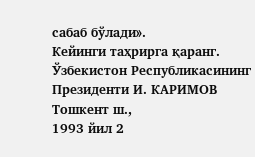сабаб бўлади».
Кейинги таҳрирга қаранг.
Ўзбекистон Республикасининг Президенти И. КАРИМОВ
Тошкент ш.,
1993 йил 2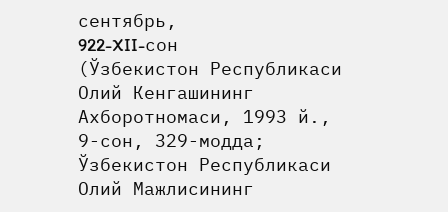сентябрь,
922-XII-сон
(Ўзбекистон Республикаси Олий Кенгашининг Ахборотномаси, 1993 й., 9-сон, 329-модда; Ўзбекистон Республикаси Олий Мажлисининг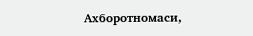Ахборотномаси,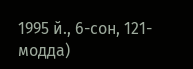1995 й., 6-сон, 121-модда)